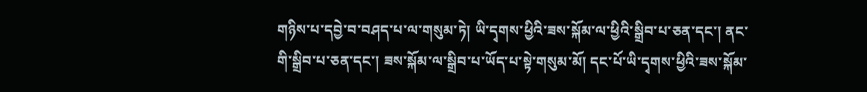གཉིས་པ་དབྱེ་བ་བཤད་པ་ལ་གསུམ་ཏེ། ཡི་དྭགས་ཕྱིའི་ཟས་སྐོམ་ལ་ཕྱིའི་སྒྲིབ་པ་ཅན་དང་། ནང་གི་སྒྲིབ་པ་ཅན་དང་། ཟས་སྐོམ་ལ་སྒྲིབ་པ་ཡོད་པ་སྟེ་གསུམ་མོ། དང་པོ་ཡི་དྭགས་ཕྱིའི་ཟས་སྐོམ་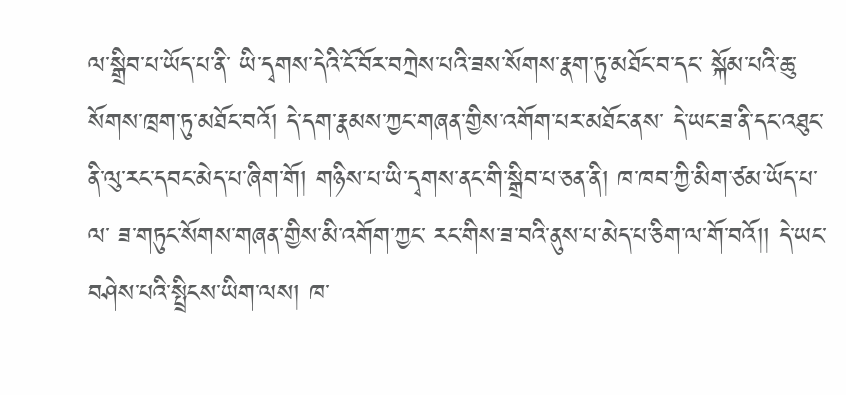ལ་སྒྲིབ་པ་ཡོད་པ་ནི་ ཡི་དྭགས་དེའི་ངོ་བོར་བཀྲེས་པའི་ཟས་སོགས་རྣག་ཏུ་མཐོང་བ་དང་ སྐོམ་པའི་ཆུ་སོགས་ཁྲག་ཏུ་མཐོང་བའོ། དེ་དག་རྣམས་ཀྱང་གཞན་གྱིས་འགོག་པར་མཐོང་ནས་ དེ་ཡང་ཟ་ནི་དང་འཐུང་ནི་ལུ་རང་དབང་མེད་པ་ཞིག་གོ། གཉིས་པ་ཡི་དྭགས་ནང་གི་སྒྲིབ་པ་ཅན་ནི། ཁ་ཁབ་ཀྱི་མིག་ཙམ་ཡོད་པ་ལ་ ཟ་གཏུང་སོགས་གཞན་གྱིས་མི་འགོག་ཀྱང་ རང་གིས་ཟ་བའི་ནུས་པ་མེད་པ་ཅིག་ལ་གོ་བའོ།། དེ་ཡང་བཤེས་པའི་སྤྲིངས་ཡིག་ལས། ཁ་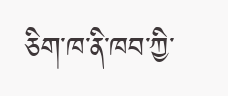ཅིག་ཁ་ནི་ཁབ་ཀྱི་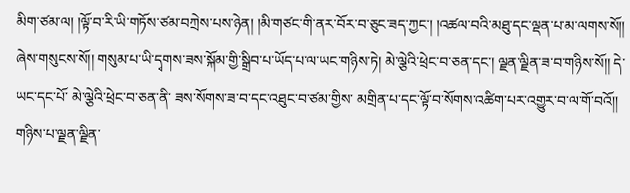མིག་ཙམ་ལ། །ལྟོ་བ་རི་ཡི་གཏོས་ཙམ་བཀྲེས་པས་ཉེན། །མི་གཙང་གི་ནར་བོར་བ་ཅུང་ཟད་ཀྱང་། །འཚལ་བའི་མཐུ་དང་ལྡན་པ་མ་ལགས་སོ།། ཞེས་གསུངས་སོ།། གསུམ་པ་ཡི་དྭགས་ཟས་སྐོམ་གྱི་སྒྲིབ་པ་ཡོད་པ་ལ་ཡང་གཉིས་ཏེ། མེ་ལྕེའི་ཕྲེང་བ་ཅན་དང་། ལྗན་ལྗིན་ཟ་བ་གཉིས་སོ།། དེ་ཡང་དང་པོ་ མེ་ལྕེའི་ཕྲེང་བ་ཅན་ནི་ ཟས་སོགས་ཟ་བ་དང་འཐུང་བ་ཙམ་གྱིས་ མགྲིན་པ་དང་ལྟོ་བ་སོགས་འཚིག་པར་འགྱུར་བ་ལ་གོ་བའོ།། གཉིས་པ་ལྗན་ལྗིན་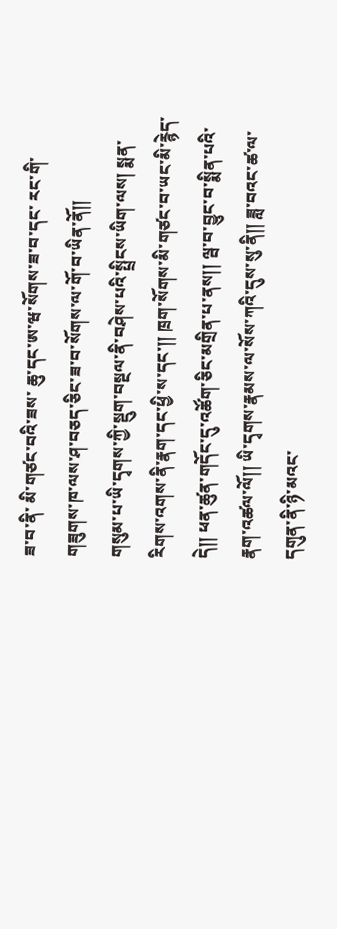ཟ་བ་ནི་ མི་གཙང་བའི་ཟས་ ཆུ་དང་ཨ་ཝ་སོགས་ཟ་བ་དང་ རང་གི་གཟུགས་ཁ་ལས་ཤ་བཅད་ཅིང་ཟ་བ་སོགས་ལ་གོ་བ་ཡིན་ནོ།།
གསུམ་པ་ཡི་དྭགས་ཀྱི་སྡུག་བསྔལ་ནི་བཤེས་པའི་སྤྲིངས་ཡིག་ལས། སྨན་རིགས་འགས་ནི་རྣག་དང་ཕྱི་ས་དང་།། ཁྲག་སོགས་མི་གཙང་བ་ཡང་མི་རྙེད་དེ།། ཕན་ཚུན་གདོང་དུ་འཚོག་ཅིང་མགྲིན་པ་ནས།། ལྦ་བ་བྱུང་བ་སྨིན་པའི་རྣག་འཚལ་ལོ།། ཡི་དྭགས་རྣམས་ལ་སོས་ཀའི་དུས་སུ་ནི།། ཟླ་བའང་ཚ་ལ་དགུན་ནི་ཉི་མའང་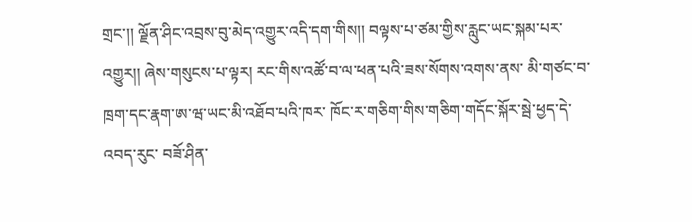གྲང་།། ལྗོན་ཤིང་འབྲས་བུ་མེད་འགྱུར་འདི་དག་གིས།། བལྟས་པ་ཙམ་གྱིས་རླུང་ཡང་སྐམ་པར་འགྱུར།། ཞེས་གསུངས་པ་ལྟར། རང་གིས་འཚོ་བ་ལ་ཕན་པའི་ཟས་སོགས་འགས་ནས་ མི་གཙང་བ་ཁྲག་དང་རྣག་ཨ་ཝ་ཡང་མི་འཐོབ་པའི་ཁར་ ཁོང་ར་གཅིག་གིས་གཅིག་གདོང་སྐོར་སྦེ་ཕྱད་དེ་འབད་རུང་ བཟོ་ཤིན་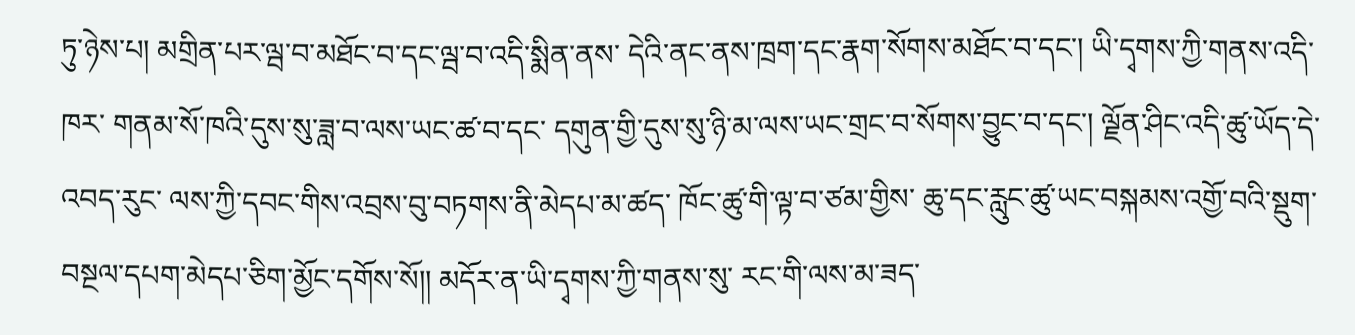ཏུ་ཉེས་པ། མགྲིན་པར་ལྦ་བ་མཐོང་བ་དང་ལྦ་བ་འདི་སྨིན་ནས་ དེའི་ནང་ནས་ཁྲག་དང་རྣག་སོགས་མཐོང་བ་དང་། ཡི་དྭགས་ཀྱི་གནས་འདི་ཁར་ གནམ་སོ་ཁའི་དུས་སུ་ཟླ་བ་ལས་ཡང་ཚ་བ་དང་ དགུན་གྱི་དུས་སུ་ཉི་མ་ལས་ཡང་གྲང་བ་སོགས་བྱུང་བ་དང་། ལྗོན་ཤིང་འདི་ཚུ་ཡོད་དེ་འབད་རུང་ ལས་ཀྱི་དབང་གིས་འབྲས་བུ་བཏགས་ནི་མེདཔ་མ་ཚད་ ཁོང་ཚུ་གི་ལྟ་བ་ཙམ་གྱིས་ ཆུ་དང་རླུང་ཚུ་ཡང་བསྐམས་འགྱོ་བའི་སྡུག་བསྔལ་དཔག་མེདཔ་ཅིག་མྱོང་དགོས་སོ།། མདོར་ན་ཡི་དྭགས་ཀྱི་གནས་སུ་ རང་གི་ལས་མ་ཟད་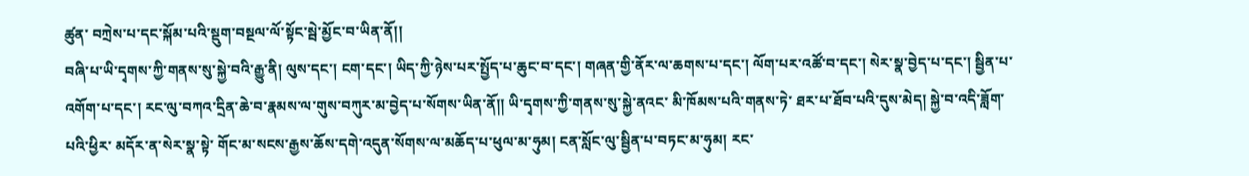ཚུན་ བཀྲེས་པ་དང་སྐོམ་པའི་སྡུག་བསྔལ་ལོ་སྟོང་སྦེ་མྱོང་བ་ཡིན་ནོ།།
བཞི་པ་ཡི་དྭགས་ཀྱི་གནས་སུ་སྐྱེ་བའི་རྒྱུ་ནི། ལུས་དང་། ངག་དང་། ཡིད་ཀྱི་ཉེས་པར་སྤྱོད་པ་ཆུང་བ་དང་། གཞན་གྱི་ནོར་ལ་ཆགས་པ་དང་། ལོག་པར་འཚོ་བ་དང་། སེར་སྣ་བྱེད་པ་དང་། སྦྱིན་པ་འགོག་པ་དང་། རང་ལུ་བཀའ་དྲིན་ཆེ་བ་རྣམས་ལ་གུས་བཀུར་མ་བྱེད་པ་སོགས་ཡིན་ནོ།། ཡི་དྭགས་ཀྱི་གནས་སུ་སྐྱེ་ནའང་ མི་ཁོམས་པའི་གནས་ཏེ་ ཐར་པ་ཐོབ་པའི་དུས་མེད། སྐྱེ་བ་འདི་ཟློག་པའི་ཕྱིར་ མདོར་ན་སེར་སྣ་སྟེ་ གོང་མ་སངས་རྒྱས་ཆོས་དགེ་འདུན་སོགས་ལ་མཆོད་པ་ཕུལ་མ་ཧུམ། ངན་སློང་ལུ་སྦྱིན་པ་བཏང་མ་ཧུམ། རང་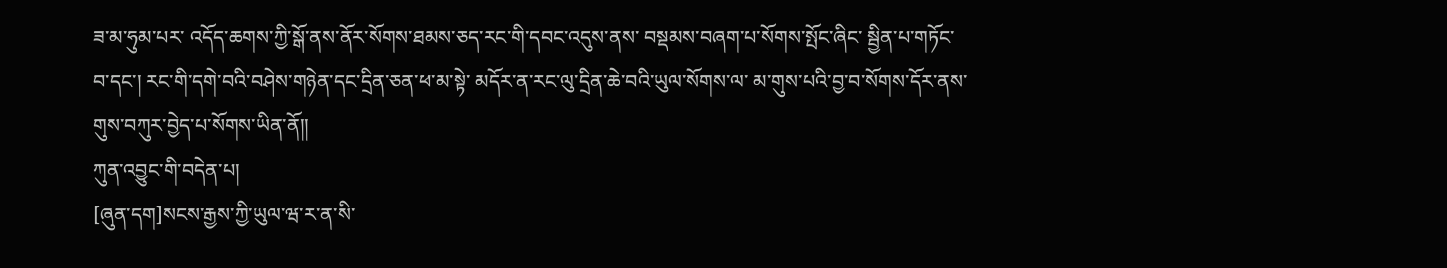ཟ་མ་ཧུམ་པར་ འདོད་ཆགས་ཀྱི་སྒོ་ནས་ནོར་སོགས་ཐམས་ཅད་རང་གི་དབང་འདུས་ནས་ བསྡམས་བཞག་པ་སོགས་སྤོང་ཞིང་ སྦྱིན་པ་གཏོང་བ་དང་། རང་གི་དགེ་བའི་བཤེས་གཉེན་དང་དྲིན་ཅན་ཕ་མ་སྟེ་ མདོར་ན་རང་ལུ་དྲིན་ཆེ་བའི་ཡུལ་སོགས་ལ་ མ་གུས་པའི་བྱ་བ་སོགས་དོར་ནས་ གུས་བཀུར་བྱེད་པ་སོགས་ཡིན་ནོ།།
ཀུན་འབྱུང་གི་བདེན་པ།
[ཞུན་དག]སངས་རྒྱས་ཀྱི་ཡུལ་ཝ་ར་ན་སི་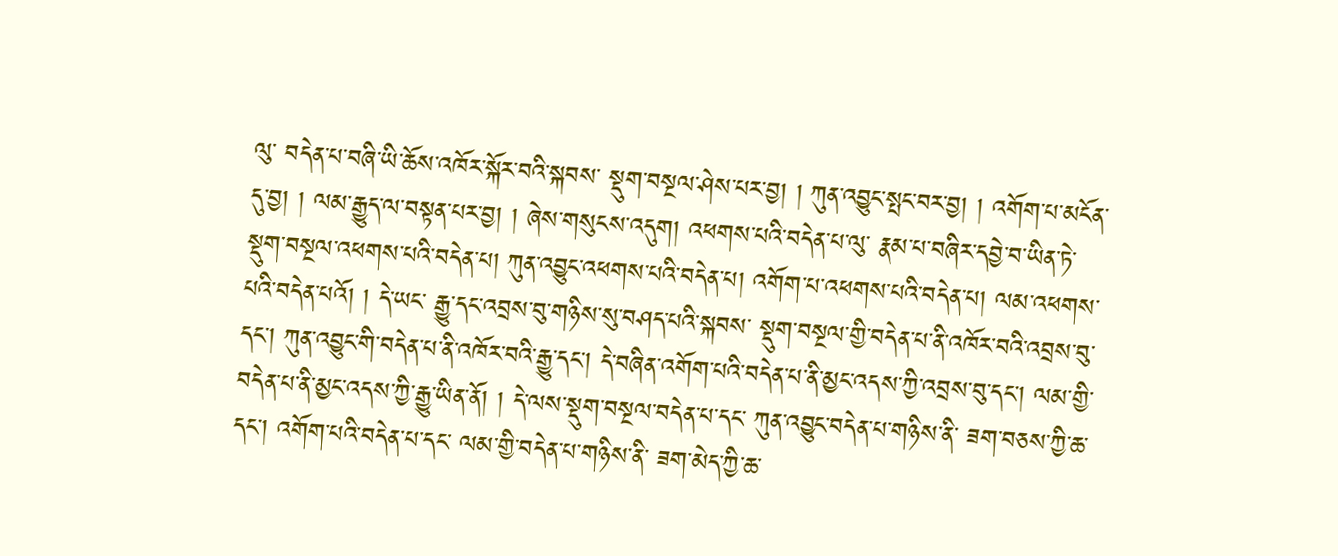ལུ་ བདེན་པ་བཞི་ཡི་ཆོས་འཁོར་སྐོར་བའི་སྐབས་ སྡུག་བསྔལ་ཤེས་པར་བྱ། ། ཀུན་འབྱུང་སྤང་བར་བྱ། ། འགོག་པ་མངོན་དུ་བྱ། ། ལམ་རྒྱུད་ལ་བསྟན་པར་བྱ། ། ཞེས་གསུངས་འདུག། འཕགས་པའི་བདེན་པ་ལུ་ རྣམ་པ་བཞིར་དབྱེ་བ་ཡིན་ཏེ་ སྡུག་བསྔལ་འཕགས་པའི་བདེན་པ། ཀུན་འབྱུང་འཕགས་པའི་བདེན་པ། འགོག་པ་འཕགས་པའི་བདེན་པ། ལམ་འཕགས་པའི་བདེན་པའོ། ། དེ་ཡང་ རྒྱུ་དང་འབྲས་བུ་གཉིས་སུ་བཤད་པའི་སྐབས་ སྡུག་བསྔལ་གྱི་བདེན་པ་ནི་འཁོར་བའི་འབྲས་བུ་དང་། ཀུན་འབྱུང་གི་བདེན་པ་ནི་འཁོར་བའི་རྒྱུ་དང་། དེ་བཞིན་འགོག་པའི་བདེན་པ་ནི་མྱང་འདས་ཀྱི་འབྲས་བུ་དང་། ལམ་གྱི་བདེན་པ་ནི་མྱང་འདས་ཀྱི་རྒྱུ་ཡིན་ནོ། ། དེ་ལས་སྡུག་བསྔལ་བདེན་པ་དང་ ཀུན་འབྱུང་བདེན་པ་གཉིས་ནི་ ཟག་བཅས་ཀྱི་ཆ་དང་། འགོག་པའི་བདེན་པ་དང་ ལམ་གྱི་བདེན་པ་གཉིས་ནི་ ཟག་མེད་ཀྱི་ཆ་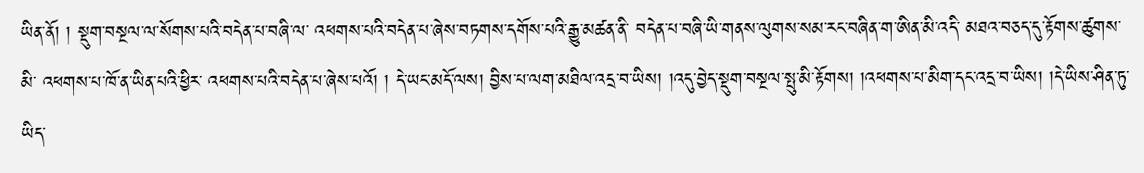ཡིན་ནོ། ། སྡུག་བསྔལ་ལ་སོགས་པའི་བདེན་པ་བཞི་ལ་ འཕགས་པའི་བདེན་པ་ཞེས་བཏགས་དགོས་པའི་རྒྱུ་མཚན་ནི་ བདེན་པ་བཞི་ཡི་གནས་ལུགས་སམ་རང་བཞིན་ག་ཨིན་མི་འདི་ མཐའ་བཅད་དུ་རྟོགས་ཚུགས་མི་ འཕགས་པ་ཁོ་ན་ཡིན་པའི་ཕྱིར་ འཕགས་པའི་བདེན་པ་ཞེས་པའོ། ། དེ་ཡང་མདོ་ལས། བྱིས་པ་ལག་མཐིལ་འདྲ་བ་ཡིས། །འདུ་བྱེད་སྡུག་བསྔལ་སྤུ་མི་རྟོགས། །འཕགས་པ་མིག་དང་འདྲ་བ་ཡིས། །དེ་ཡིས་ཤིན་ཏུ་ཡིད་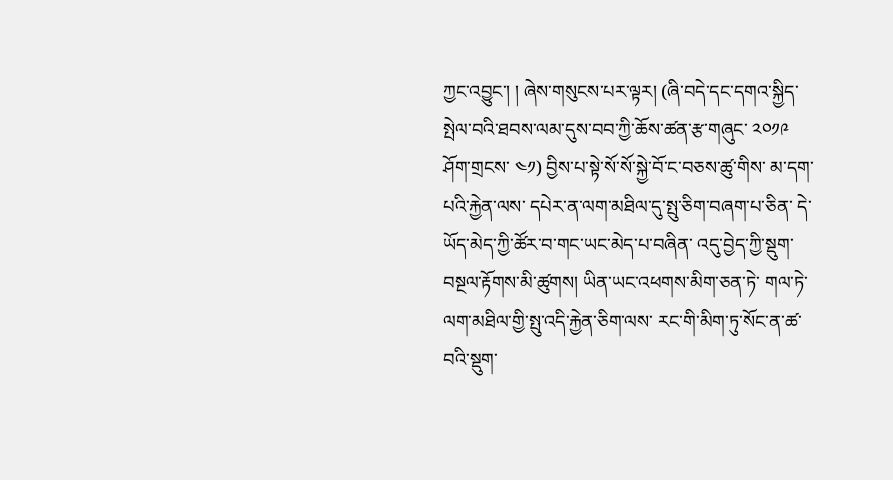ཀྱང་འབྱུང་། ། ཞེས་གསུངས་པར་ལྟར། (ཞི་བདེ་དང་དགའ་སྐྱིད་སྤེལ་བའི་ཐབས་ལམ་དུས་བབ་ཀྱི་ཆོས་ཚན་རྩ་གཞུང་ ༢༠༡༩ ཤོག་གྲངས་ ༤༡) བྱིས་པ་སྟེ་སོ་སོ་སྐྱེ་བོ་ང་བཅས་ཚུ་གིས་ མ་དག་པའི་རྐྱེན་ལས་ དཔེར་ན་ལག་མཐིལ་དུ་སྤུ་ཅིག་བཞག་པ་ཅིན་ དེ་ཡོད་མེད་ཀྱི་ཚོར་བ་གང་ཡང་མེད་པ་བཞིན་ འདུ་བྱེད་ཀྱི་སྡུག་བསྔལ་རྟོགས་མི་ཚུགས། ཡིན་ཡང་འཕགས་མིག་ཅན་ཏེ་ གལ་ཏེ་ལག་མཐིལ་གྱི་སྤུ་འདི་རྐྱེན་ཅིག་ལས་ རང་གི་མིག་ཏུ་སོང་ན་ཚ་བའི་སྡུག་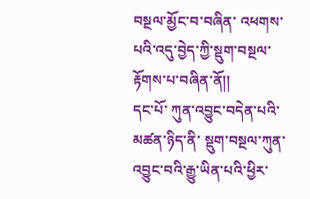བསྔལ་མྱོང་བ་བཞིན་ འཕགས་པའི་འདུ་བྱེད་ཀྱི་སྡུག་བསྔལ་རྟོགས་པ་བཞིན་ནོ།།
དང་པོ་ ཀུན་འབྱུང་བདེན་པའི་མཚན་ཉིད་ནི་ སྡུག་བསྔལ་ཀུན་འབྱུང་བའི་རྒྱུ་ཡིན་པའི་ཕྱིར་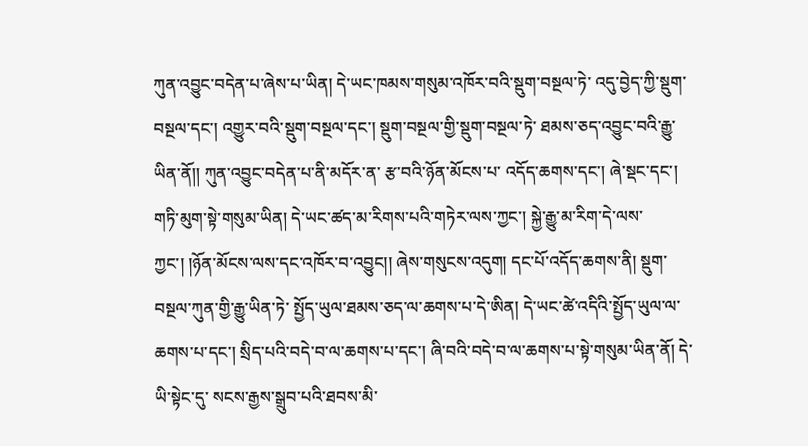ཀུན་འབྱུང་བདེན་པ་ཞེས་པ་ཡིན། དེ་ཡང་ཁམས་གསུམ་འཁོར་བའི་སྡུག་བསྔལ་ཏེ་ འདུ་བྱེད་ཀྱི་སྡུག་བསྔལ་དང་། འགྱུར་བའི་སྡུག་བསྔལ་དང་། སྡུག་བསྔལ་གྱི་སྡུག་བསྔལ་ཏེ་ ཐམས་ཅད་འབྱུང་བའི་རྒྱུ་ཡིན་ནོ།། ཀུན་འབྱུང་བདེན་པ་ནི་མདོར་ན་ རྩ་བའི་ཉོན་མོངས་པ་ འདོད་ཆགས་དང་། ཞེ་སྡང་དང་། གཏི་མུག་སྟེ་གསུམ་ཡིན། དེ་ཡང་ཚད་མ་རིགས་པའི་གཏེར་ལས་ཀྱང་། སྐྱེ་རྒྱུ་མ་རིག་དེ་ལས་ཀྱང་། །ཉོན་མོངས་ལས་དང་འཁོར་བ་འབྱུང།། ཞེས་གསུངས་འདུག། དང་པོ་འདོད་ཆགས་ནི། སྡུག་བསྔལ་ཀུན་གྱི་རྒྱུ་ཡིན་ཏེ་ སྤྱོད་ཡུལ་ཐམས་ཅད་ལ་ཆགས་པ་དེ་ཨིན། དེ་ཡང་ཚེ་འདིའི་སྤྱོད་ཡུལ་ལ་ཆགས་པ་དང་། སྲིད་པའི་བདེ་བ་ལ་ཆགས་པ་དང་། ཞི་བའི་བདེ་བ་ལ་ཆགས་པ་སྟེ་གསུམ་ཡིན་ནོ། དེ་ཡི་སྟེང་དུ་ སངས་རྒྱས་སྒྲུབ་པའི་ཐབས་མི་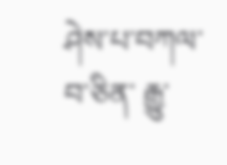ཤེས་པ་བཀལ་བ་ཅིན་ རྒྱུ་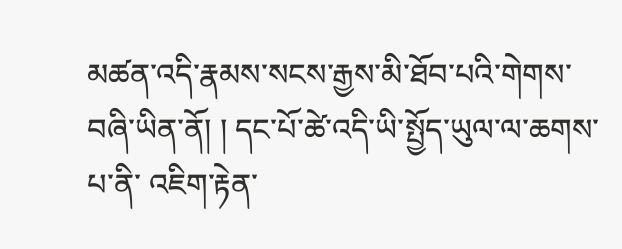མཚན་འདི་རྣམས་སངས་རྒྱས་མི་ཐོབ་པའི་གེགས་བཞི་ཡིན་ནོ། ། དང་པོ་ཚེ་འདི་ཡི་སྤྱོད་ཡུལ་ལ་ཆགས་པ་ནི་ འཇིག་རྟེན་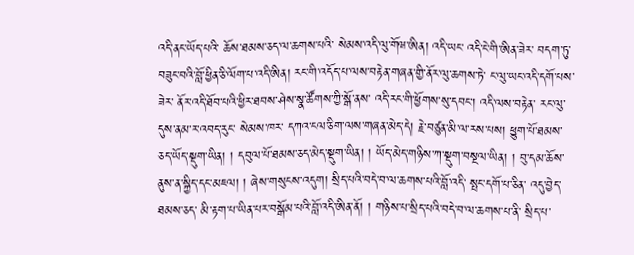འདི་ནང་ཡོད་པའི་ ཆོས་ཐམས་ཅད་ལ་ཆགས་པའི་ སེམས་འདི་ལུ་གོཝ་ཨིན། འདི་ཡང་ འདི་ངེ་གི་ཨིན་ཟེར་ བདག་ཏུ་བཟུང་བའི་བློ་ཕྱིན་ཅི་ལོག་པ་འདི་ཨིན། རང་གི་འདོད་པ་ལས་བརྟེན་གཞན་གྱི་ནོར་ལུ་ཆགས་ཏེ་ ང་ལུ་ཡང་འདི་དགོ་པས་ཟེར་ ནོར་འདི་ཐོབ་པའི་ཕྱིར་ཐབས་ཤེས་སྣ་ཚོགས་ཀྱི་སྒོ་ནས་ འདི་རང་གི་ཕྱོགས་སུ་དབང་། འདི་ལས་བརྟེན་ རང་ལུ་ དུས་ནམ་ར་འབད་རུང་ སེམས་ཁར་ དཀའ་ངལ་ཅིག་ལས་གཞན་མེད་དེ། རྗེ་བཙུན་མི་ལ་རས་པས། ཕྱུག་པོ་ཐམས་ཅད་ཡོད་སྡུག་ཡིན། ། དབུལ་པོ་ཐམས་ཅད་མེད་སྡུག་ཡིན། ། ཡོད་མེད་གཉིས་ཀ་སྡུག་བསྔལ་ཡིན། ། བུ་དམ་ཆོས་ནུས་ན་སྐྱིད་དང་མཇལ། ། ཞེས་གསུངས་འདུག། སྲིད་པའི་བདེ་བ་ལ་ཆགས་པའི་བློ་འདི་ སྤང་དགོ་པ་ཅིན་ འདུ་བྱེད་ཐམས་ཅད་ མི་རྟག་པ་ཡིན་པར་བསྒོམ་པའི་བློ་འདི་ཨིན་ནོ། ། གཉིས་པ་སྲིད་པའི་བདེ་བ་ལ་ཆགས་པ་ནི་ སྲིད་པ་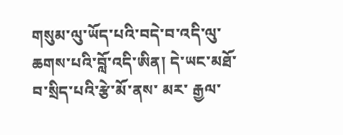གསུམ་ལུ་ཡོད་པའི་བདེ་བ་འདི་ལུ་ ཆགས་པའི་བློ་འདི་ཨིན། དེ་ཡང་མཐོ་བ་སྲིད་པའི་རྩེ་མོ་ནས་ མར་ རྒྱལ་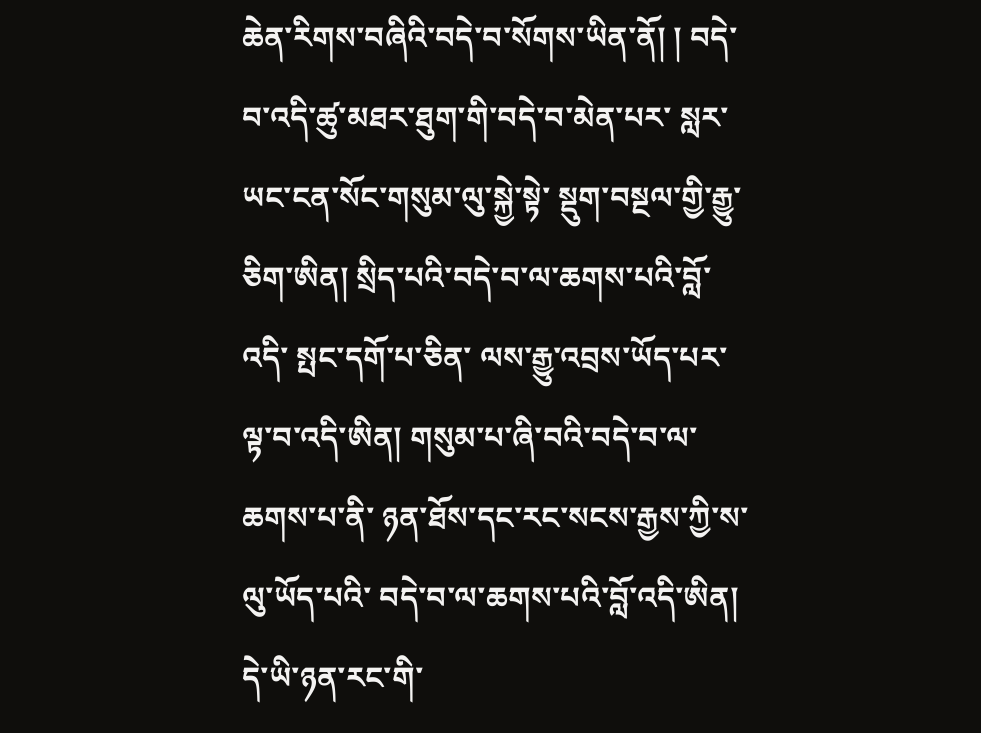ཆེན་རིགས་བཞིའི་བདེ་བ་སོགས་ཡིན་ནོ། ། བདེ་བ་འདི་ཚུ་མཐར་ཐུག་གི་བདེ་བ་མེན་པར་ སླར་ཡང་ངན་སོང་གསུམ་ལུ་སྐྱེ་སྟེ་ སྡུག་བསྔལ་གྱི་རྒྱུ་ཅིག་ཨིན། སྲིད་པའི་བདེ་བ་ལ་ཆགས་པའི་བློ་འདི་ སྤང་དགོ་པ་ཅིན་ ལས་རྒྱུ་འབྲས་ཡོད་པར་ལྟ་བ་འདི་ཨིན། གསུམ་པ་ཞི་བའི་བདེ་བ་ལ་ཆགས་པ་ནི་ ཉན་ཐོས་དང་རང་སངས་རྒྱས་ཀྱི་ས་ལུ་ཡོད་པའི་ བདེ་བ་ལ་ཆགས་པའི་བློ་འདི་ཨིན། དེ་ཡི་ཉན་རང་གི་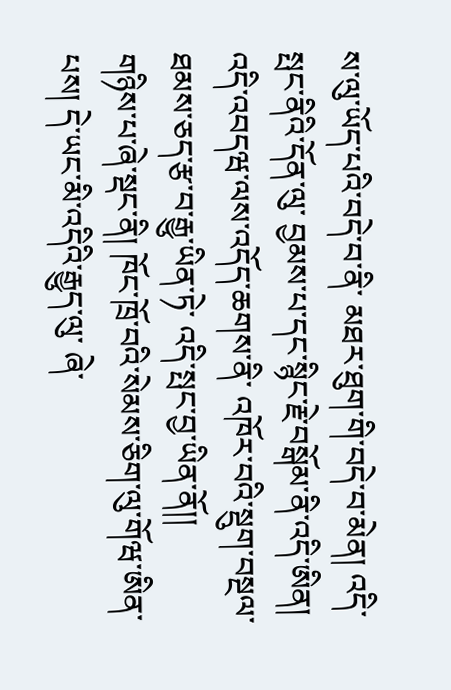ས་ལུ་ཡོད་པའི་བདེ་བ་ནི་ མཐར་ཐུག་གི་བདེ་བ་མེན། འདི་སྤང་ནིའི་དོན་ལུ་ བྱམས་པ་དང་སྙིང་རྗེ་བསྒོམ་ནི་འདི་ཨིན། འདི་འབདཝ་ལས་འདོད་ཆགས་ནི་ འཁོར་བའི་སྡུག་བསྔལ་ཐམས་ཅད་རྩ་བ་རྒྱུ་ཡིན་ཏེ་ འདི་སྤང་བྱ་ཡིན་ནོ།།
གཉིས་པ་ཞེ་སྡང་ནི། ཁོང་ཁྲོ་བའི་སེམས་ཅིག་ལུ་གོཝ་ཨིན་པས། དེ་ཡང་མི་འདིའི་རྒྱུད་ལུ་ ཞེ་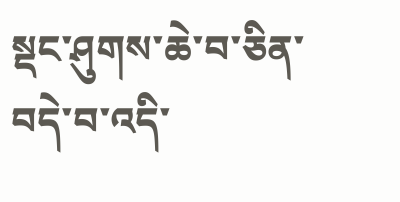སྡང་ཤུགས་ཆེ་བ་ཅིན་ བདེ་བ་འདི་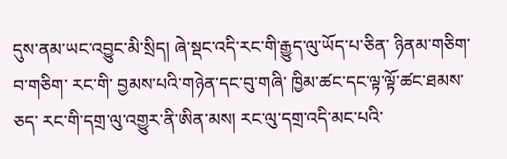དུས་ནམ་ཡང་འབྱུང་མི་སྲིད། ཞེ་སྡང་འདི་རང་གི་རྒྱུད་ལུ་ཡོད་པ་ཅིན་ ཉིནམ་གཅིག་བ་གཅིག་ རང་གི་ བྱམས་པའི་གཉེན་དང་བུ་གཞི་ ཁྱིམ་ཚང་དང་ལྟ་ལྟོ་ཚང་ཐམས་ཅད་ རང་གི་དགྲ་ལུ་འགྱུར་ནི་ཨིན་མས། རང་ལུ་དགྲ་འདི་མང་པའི་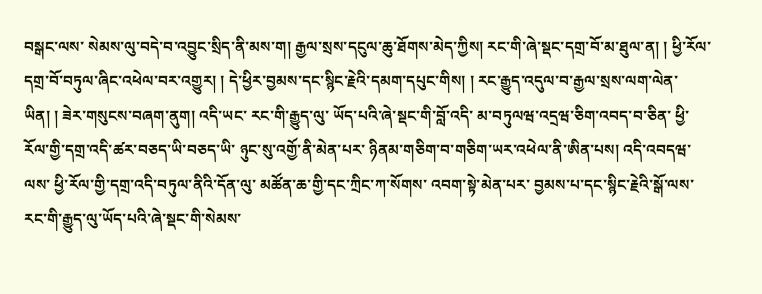བསྒང་ལས་ སེམས་ལུ་བདེ་བ་འབྱུང་སྲིད་ནི་མས་ག། རྒྱལ་སྲས་དངུལ་ཆུ་ཐོགས་མེད་ཀྱིས། རང་གི་ཞེ་སྡང་དགྲ་བོ་མ་ཐུལ་ན། ། ཕྱི་རོལ་དགྲ་བོ་བཏུལ་ཞིང་འཕེལ་བར་འགྱུར། ། དེ་ཕྱིར་བྱམས་དང་སྙིང་རྗེའི་དམག་དཔུང་གིས། ། རང་རྒྱུད་འདུལ་བ་རྒྱལ་སྲས་ལག་ལེན་ཡིན། ། ཟེར་གསུངས་བཞག་ནུག། འདི་ཡང་ རང་གི་རྒྱུད་ལུ་ ཡོད་པའི་ཞེ་སྡང་གི་བློ་འདི་ མ་བཏུལཝ་འདྲཝ་ཅིག་འབད་བ་ཅིན་ ཕྱི་རོལ་གྱི་དགྲ་འདི་ཚར་བཅད་ཡི་བཅད་ཡི་ ཉུང་སུ་འགྱོ་ནི་མེན་པར་ ཉིནམ་གཅིག་བ་གཅིག་ཡར་འཕེལ་ནི་ཨིན་པས། འདི་འབདཝ་ལས་ ཕྱི་རོལ་གྱི་དགྲ་འདི་བཏུལ་ནིའི་དོན་ལུ་ མཚོན་ཆ་གྱི་དང་ཀྲིང་ཀ་སོགས་ འབག་སྟེ་མེན་པར་ བྱམས་པ་དང་སྙིང་རྗེའི་སྒོ་ལས་ རང་གི་རྒྱུད་ལུ་ཡོད་པའི་ཞེ་སྡང་གི་སེམས་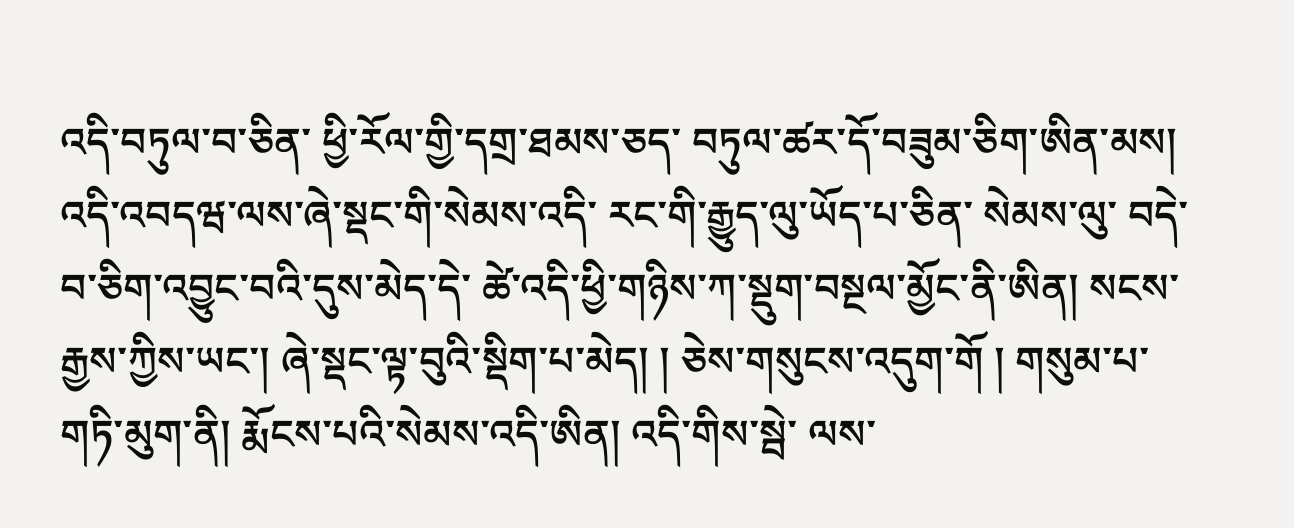འདི་བཏུལ་བ་ཅིན་ ཕྱི་རོལ་གྱི་དགྲ་ཐམས་ཅད་ བཏུལ་ཚར་དོ་བཟུམ་ཅིག་ཨིན་མས། འདི་འབདཝ་ལས་ཞེ་སྡང་གི་སེམས་འདི་ རང་གི་རྒྱུད་ལུ་ཡོད་པ་ཅིན་ སེམས་ལུ་ བདེ་བ་ཅིག་འབྱུང་བའི་དུས་མེད་དེ་ ཚེ་འདི་ཕྱི་གཉིས་ཀ་སྡུག་བསྔལ་མྱོང་ནི་ཨིན། སངས་རྒྱས་ཀྱིས་ཡང་། ཞེ་སྡང་ལྟ་བུའི་སྡིག་པ་མེད། ། ཅེས་གསུངས་འདུག་གོ ། གསུམ་པ་གཏི་མུག་ནི། རྨོངས་པའི་སེམས་འདི་ཨིན། འདི་གིས་སྦེ་ ལས་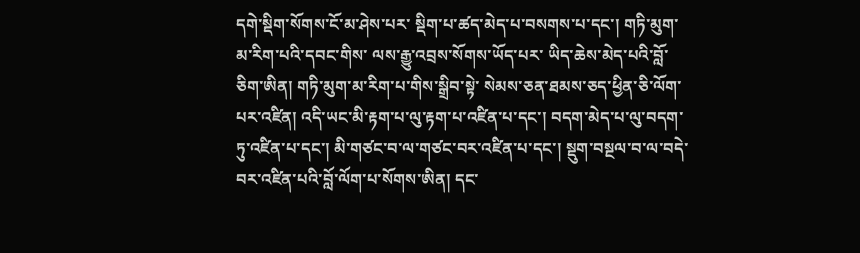དགེ་སྡིག་སོགས་ངོ་མ་ཤེས་པར་ སྡིག་པ་ཚད་མེད་པ་བསགས་པ་དང་། གཏི་མུག་མ་རིག་པའི་དབང་གིས་ ལས་རྒྱུ་འབྲས་སོགས་ཡོད་པར་ ཡིད་ཆེས་མེད་པའི་བློ་ཅིག་ཨིན། གཏི་མུག་མ་རིག་པ་གིས་སྒྲིབ་སྟེ་ སེམས་ཅན་ཐམས་ཅད་ཕྱིན་ཅི་ལོག་པར་འཛིན། འདི་ཡང་མི་རྟག་པ་ལུ་རྟག་པ་འཛིན་པ་དང་། བདག་མེད་པ་ལུ་བདག་ཏུ་འཛིན་པ་དང་། མི་གཙང་བ་ལ་གཙང་བར་འཛིན་པ་དང་། སྡུག་བསྔལ་བ་ལ་བདེ་བར་འཛིན་པའི་བློ་ལོག་པ་སོགས་ཨིན། དང་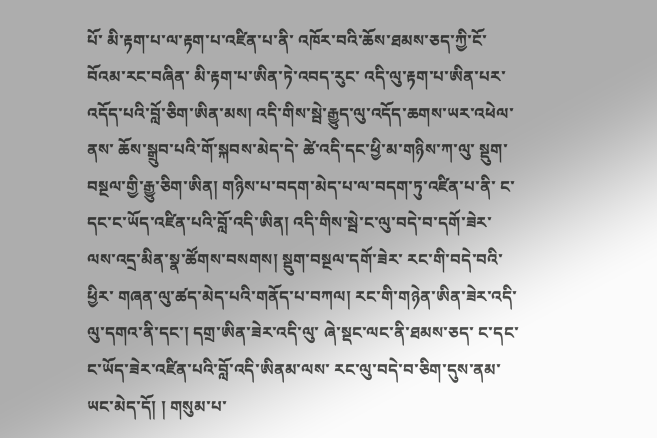པོ་ མི་རྟག་པ་ལ་རྟག་པ་འཛིན་པ་ནི་ འཁོར་བའི་ཆོས་ཐམས་ཅད་ཀྱི་ངོ་བོའམ་རང་བཞིན་ མི་རྟག་པ་ཨིན་ཏེ་འབད་རུང་ འདི་ལུ་རྟག་པ་ཨིན་པར་འདོད་པའི་བློ་ཅིག་ཨིན་མས། འདི་གིས་སྦེ་རྒྱུད་ལུ་འདོད་ཆགས་ཡར་འཕེལ་ནས་ ཆོས་སྒྲུབ་པའི་གོ་སྐབས་མེད་དེ་ ཚེ་འདི་དང་ཕྱི་མ་གཉིས་ཀ་ལུ་ སྡུག་བསྔལ་གྱི་རྒྱུ་ཅིག་ཨིན། གཉིས་པ་བདག་མེད་པ་ལ་བདག་ཏུ་འཛིན་པ་ནི་ ང་དང་ང་ཡོད་འཛིན་པའི་བློ་འདི་ཨིན། འདི་གིས་སྦེ་ང་ལུ་བདེ་བ་དགོ་ཟེར་ ལས་འདྲ་མིན་སྣ་ཚོགས་བསགས། སྡུག་བསྔལ་དགོ་ཟེར་ རང་གི་བདེ་བའི་ཕྱིར་ གཞན་ལུ་ཚད་མེད་པའི་གནོད་པ་བཀལ། རང་གི་གཉེན་ཨིན་ཟེར་འདི་ལུ་དགའ་ནི་དང་། དགྲ་ཨིན་ཟེར་འདི་ལུ་ ཞེ་སྡང་ལང་ནི་ཐམས་ཅད་ ང་དང་ང་ཡོད་ཟེར་འཛིན་པའི་བློ་འདི་ཨིནམ་ལས་ རང་ལུ་བདེ་བ་ཅིག་དུས་ནམ་ཡང་མེད་དོ། ། གསུམ་པ་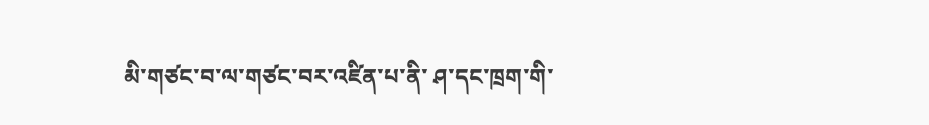མི་གཙང་བ་ལ་གཙང་བར་འཛིན་པ་ནི་ ཤ་དང་ཁྲག་གི་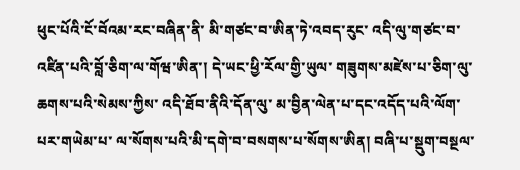ཕུང་པོའི་ངོ་བོའམ་རང་བཞིན་ནི་ མི་གཙང་བ་ཨིན་ཏེ་འབད་རུང་ འདི་ལུ་གཙང་བ་འཛིན་པའི་བློ་ཅིག་ལ་གོཝ་ཨིན་། དེ་ཡང་ཕྱི་རོལ་གྱི་ཡུལ་ གཟུགས་མཛེས་པ་ཅིག་ལུ་ཆགས་པའི་སེམས་ཀྱིས་ འདི་ཐོབ་ནིའི་དོན་ལུ་ མ་བྱིན་ལེན་པ་དང་འདོད་པའི་ལོག་པར་གཡེམ་པ་ ལ་སོགས་པའི་མི་དགེ་བ་བསགས་པ་སོགས་ཨིན། བཞི་པ་སྡུག་བསྔལ་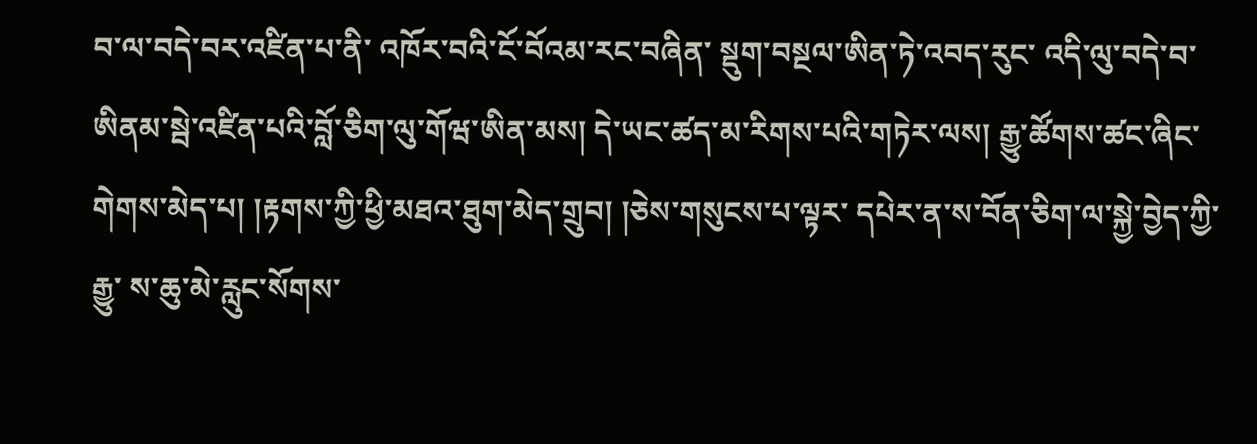བ་ལ་བདེ་བར་འཛིན་པ་ནི་ འཁོར་བའི་ངོ་བོའམ་རང་བཞིན་ སྡུག་བསྔལ་ཨིན་ཏེ་འབད་རུང་ འདི་ལུ་བདེ་བ་ཨིནམ་སྦེ་འཛིན་པའི་བློ་ཅིག་ལུ་གོཝ་ཨིན་མས། དེ་ཡང་ཚད་མ་རིགས་པའི་གཏེར་ལས། རྒྱུ་ཚོགས་ཚང་ཞིང་གེགས་མེད་པ། །རྟགས་ཀྱི་ཕྱི་མཐའ་ཐུག་མེད་གྲུབ། །ཅེས་གསུངས་པ་ལྟར་ དཔེར་ན་ས་བོན་ཅིག་ལ་སྐྱེ་བྱེད་ཀྱི་ རྒྱུ་ ས་ཆུ་མེ་རླུང་སོགས་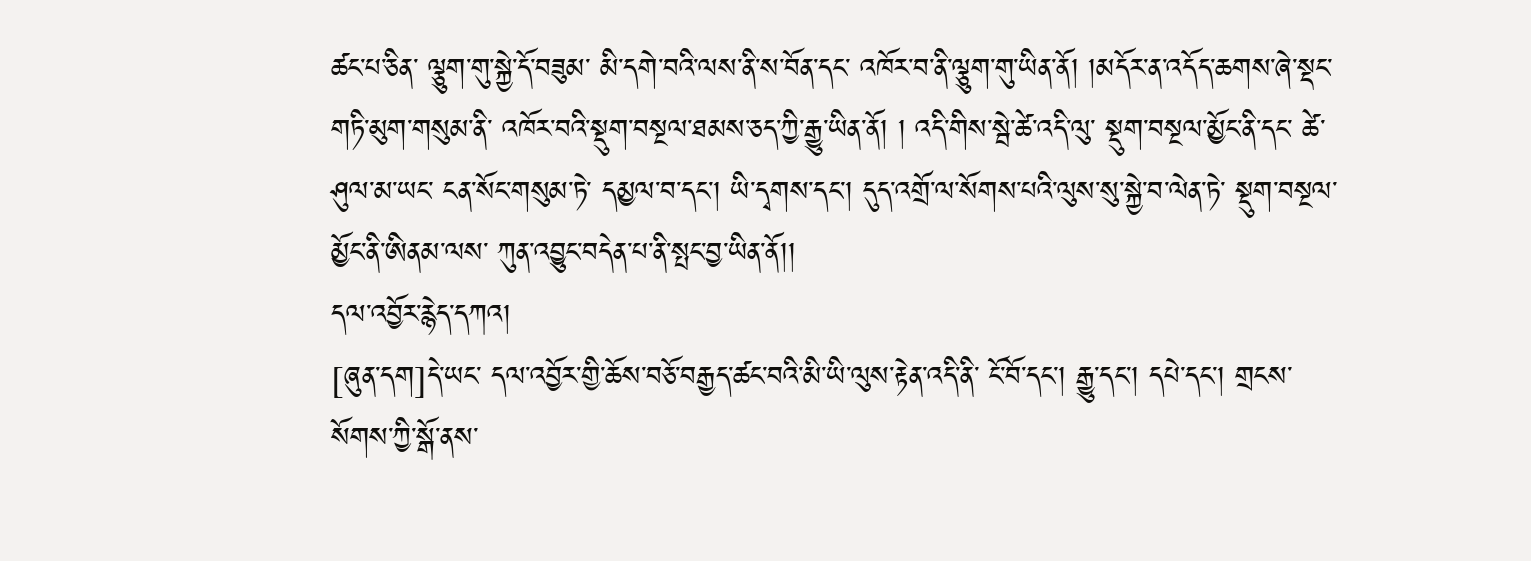ཚང་པ་ཅིན་ ལྕུག་གུ་སྐྱེ་དོ་བཟུམ་ མི་དགེ་བའི་ལས་ནི་ས་བོན་དང་ འཁོར་བ་ནི་ལྕུག་གུ་ཡིན་ནོ། །མདོར་ན་འདོད་ཆགས་ཞེ་སྡང་གཏི་མུག་གསུམ་ནི་ འཁོར་བའི་སྡུག་བསྔལ་ཐམས་ཅད་ཀྱི་རྒྱུ་ཡིན་ནོ། ། འདི་གིས་སྦེ་ཚེ་འདི་ལུ་ སྡུག་བསྔལ་མྱོང་ནི་དང་ ཚེ་ཤུལ་མ་ཡང་ ངན་སོང་གསུམ་ཏེ་ དམྱལ་བ་དང་། ཡི་དྭགས་དང་། དུད་འགྲོ་ལ་སོགས་པའི་ལུས་སུ་སྐྱེ་བ་ལེན་ཏེ་ སྡུག་བསྔལ་མྱོང་ནི་ཨིནམ་ལས་ ཀུན་འབྱུང་བདེན་པ་ནི་སྤང་བྱ་ཡིན་ནོ།།
དལ་འབྱོར་རྙེད་དཀའ།
[ཞུན་དག]དེ་ཡང་ དལ་འབྱོར་གྱི་ཆོས་བཅོ་བརྒྱད་ཚང་བའི་མི་ཡི་ལུས་རྟེན་འདི་ནི་ ངོ་བོ་དང་། རྒྱུ་དང་། དཔེ་དང་། གྲངས་སོགས་ཀྱི་སྒོ་ནས་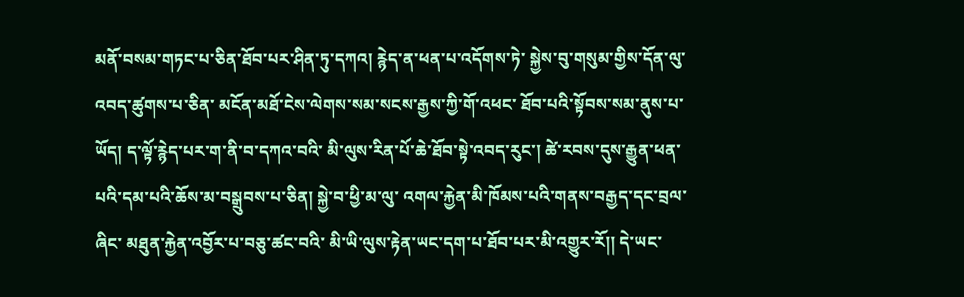མནོ་བསམ་གཏང་པ་ཅིན་ཐོབ་པར་ཤིན་ཏུ་དཀའ། རྙེད་ན་ཕན་པ་འདོགས་ཏེ་ སྐྱེས་བུ་གསུམ་གྱིས་དོན་ལུ་འབད་ཚུགས་པ་ཅིན་ མངོན་མཐོ་ངེས་ལེགས་སམ་སངས་རྒྱས་ཀྱི་གོ་འཕང་ ཐོབ་པའི་སྟོབས་སམ་ནུས་པ་ཡོད། ད་ལྟོ་རྙེད་པར་ག་ནི་བ་དཀའ་བའི་ མི་ལུས་རིན་པོ་ཆེ་ཐོབ་སྟེ་འབད་རུང་། ཚེ་རབས་དུས་རྒྱུན་ཕན་པའི་དམ་པའི་ཆོས་མ་བསྒྲུབས་པ་ཅིན། སྐྱེ་བ་ཕྱི་མ་ལུ་ འགལ་རྐྱེན་མི་ཁོམས་པའི་གནས་བརྒྱད་དང་བྲལ་ཞིང་ མཐུན་རྐྱེན་འབྱོར་པ་བཅུ་ཚང་བའི་ མི་ཡི་ལུས་རྟེན་ཡང་དག་པ་ཐོབ་པར་མི་འགྱུར་རོ།། དེ་ཡང་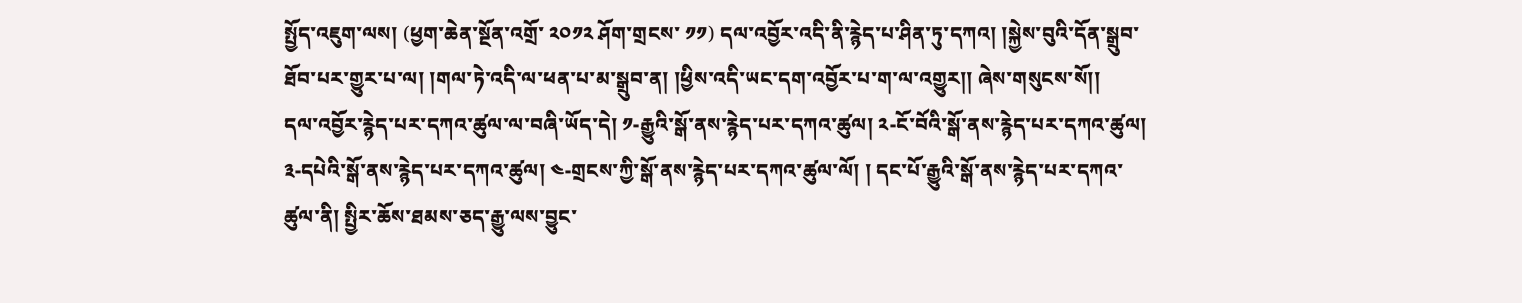སྤྱོད་འཇུག་ལས། (ཕྱག་ཆེན་སྔོན་འགྲོ་ ༢༠༡༢ ཤོག་གྲངས་ ༡༡) དལ་འབྱོར་འདི་ནི་རྙེད་པ་ཤིན་ཏུ་དཀའ། །སྐྱེས་བུའི་དོན་སྒྲུབ་ཐོབ་པར་གྱུར་པ་ལ། །གལ་ཏེ་འདི་ལ་ཕན་པ་མ་སྒྲུབ་ན། །ཕྱིས་འདི་ཡང་དག་འབྱོར་པ་ག་ལ་འགྱུར།། ཞེས་གསུངས་སོ།།
དལ་འབྱོར་རྙེད་པར་དཀའ་ཚུལ་ལ་བཞི་ཡོད་དེ། ༡-རྒྱུའི་སྒོ་ནས་རྙེད་པར་དཀའ་ཚུལ། ༢-ངོ་བོའི་སྒོ་ནས་རྙེད་པར་དཀའ་ཚུལ། ༣-དཔེའི་སྒོ་ནས་རྙེད་པར་དཀའ་ཚུལ། ༤-གྲངས་ཀྱི་སྒོ་ནས་རྙེད་པར་དཀའ་ཚུལ་ལོ། ། དང་པོ་རྒྱུའི་སྒོ་ནས་རྙེད་པར་དཀའ་ཚུལ་ནི། སྤྱིར་ཆོས་ཐམས་ཅད་རྒྱུ་ལས་བྱུང་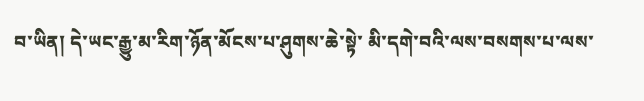བ་ཡིན། དེ་ཡང་རྒྱུ་མ་རིག་ཉོན་མོངས་པ་ཤུགས་ཆེ་སྟེ་ མི་དགེ་བའི་ལས་བསགས་པ་ལས་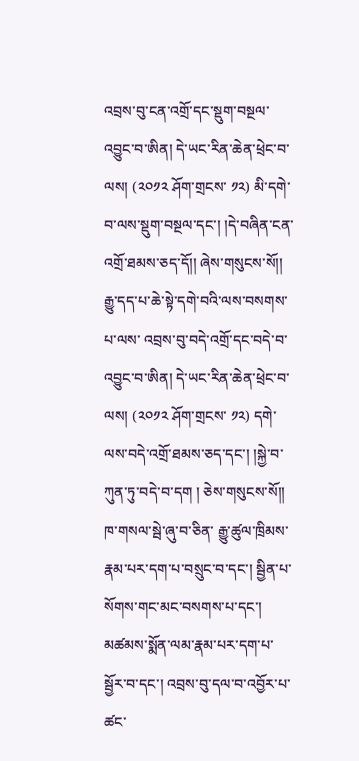འབྲས་བུ་ངན་འགྲོ་དང་སྡུག་བསྔལ་འབྱུང་བ་ཨིན། དེ་ཡང་རིན་ཆེན་ཕྲེང་བ་ལས། (༢༠༡༢ ཤོག་གྲངས་ ༡༢) མི་དགེ་བ་ལས་སྡུག་བསྔལ་དང་། །དེ་བཞིན་ངན་འགྲོ་ཐམས་ཅད་དོ།། ཞེས་གསུངས་སོ།། རྒྱུ་དད་པ་ཆེ་སྟེ་དགེ་བའི་ལས་བསགས་པ་ལས་ འབྲས་བུ་བདེ་འགྲོ་དང་བདེ་བ་འབྱུང་བ་ཨིན། དེ་ཡང་རིན་ཆེན་ཕྲེང་བ་ལས། (༢༠༡༢ ཤོག་གྲངས་ ༡༢) དགེ་ལས་བདེ་འགྲོ་ཐམས་ཅད་དང་། །སྐྱེ་བ་ཀུན་ཏུ་བདེ་བ་དག ། ཅེས་གསུངས་སོ།། ཁ་གསལ་སྦེ་ཞུ་བ་ཅིན་ རྒྱུ་ཚུལ་ཁྲིམས་རྣམ་པར་དག་པ་བསྲུང་བ་དང་། སྦྱིན་པ་སོགས་གང་མང་བསགས་པ་དང་། མཚམས་སྨོན་ལམ་རྣམ་པར་དག་པ་སྦྱོར་བ་དང་། འབྲས་བུ་དལ་བ་འབྱོར་པ་ཚང་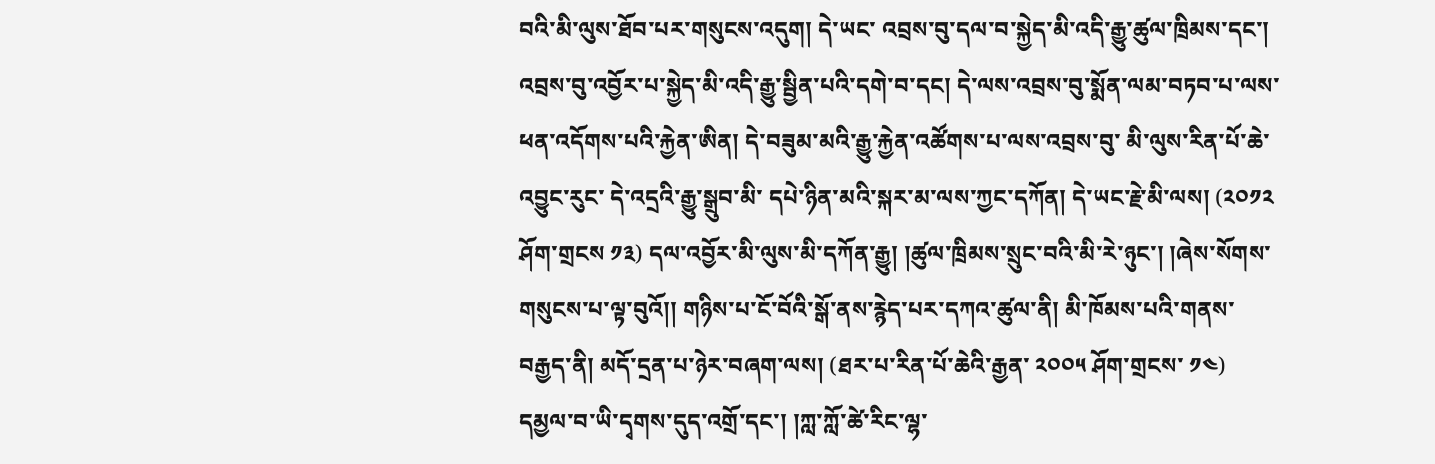བའི་མི་ལུས་ཐོབ་པར་གསུངས་འདུག། དེ་ཡང་ འབྲས་བུ་དལ་བ་སྐྱེད་མི་འདི་རྒྱུ་ཚུལ་ཁྲིམས་དང་། འབྲས་བུ་འབྱོར་པ་སྐྱེད་མི་འདི་རྒྱུ་སྦྱིན་པའི་དགེ་བ་དང། དེ་ལས་འབྲས་བུ་སྨོན་ལམ་བཏབ་པ་ལས་ཕན་འདོགས་པའི་རྐྱེན་ཨིན། དེ་བཟུམ་མའི་རྒྱུ་རྐྱེན་འཚོགས་པ་ལས་འབྲས་བུ་ མི་ལུས་རིན་པོ་ཆེ་འབྱུང་རུང་ དེ་འདྲའི་རྒྱུ་སྒྲུབ་མི་ དཔེ་ཉིན་མའི་སྐར་མ་ལས་ཀྱང་དཀོན། དེ་ཡང་རྗེ་མི་ལས། (༢༠༡༢ ཤོག་གྲངས ༡༣) དལ་འབྱོར་མི་ལུས་མི་དཀོན་རྒྱུ། །ཚུལ་ཁྲིམས་སྲུང་བའི་མི་རེ་ཉུང་། །ཞེས་སོགས་གསུངས་པ་ལྟ་བུའོ།། གཉིས་པ་ངོ་བོའི་སྒོ་ནས་རྙེད་པར་དཀའ་ཚུལ་ནི། མི་ཁོམས་པའི་གནས་བརྒྱད་ནི། མདོ་དྲན་པ་ཉེར་བཞག་ལས། (ཐར་པ་རིན་པོ་ཆེའི་རྒྱན་ ༢༠༠༥ ཤོག་གྲངས་ ༡༤) དམྱལ་བ་ཡི་དྭགས་དུད་འགྲོ་དང་། །ཀླ་ཀློ་ཚེ་རིང་ལྷ་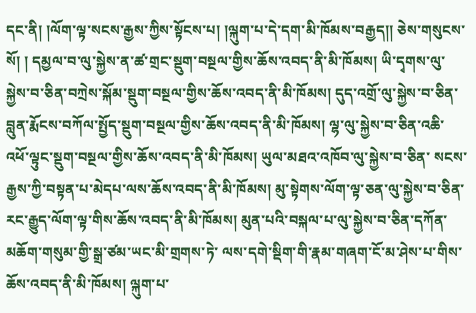དང་ནི། །ལོག་ལྟ་སངས་རྒྱས་ཀྱིས་སྟོངས་པ། །ལྐུག་པ་དེ་དག་མི་ཁོམས་བརྒྱད།། ཅེས་གསུངས་སོ། ། དམྱལ་བ་ལུ་སྐྱེས་ན་ཚ་གྲང་སྡུག་བསྔལ་གྱིས་ཆོས་འབད་ནི་མི་ཁོམས། ཡི་དྭགས་ལུ་སྐྱེས་བ་ཅིན་བཀྲེས་སྐོམ་སྡུག་བསྔལ་གྱིས་ཆོས་འབད་ནི་མི་ཁོམས། དུད་འགྲོ་ལུ་སྐྱེས་བ་ཅིན་བླུན་རྨོངས་བཀོལ་སྤྱོད་སྡུག་བསྔལ་གྱིས་ཆོས་འབད་ནི་མི་ཁོམས། ལྷ་ལུ་སྐྱེས་བ་ཅིན་འཆི་འཕོ་ལྟུང་སྡུག་བསྔལ་གྱིས་ཆོས་འབད་ནི་མི་ཁོམས། ཡུལ་མཐའ་འཁོབ་ལུ་སྐྱེས་བ་ཅིན་ སངས་རྒྱས་ཀྱི་བསྟན་པ་མེདཔ་ལས་ཆོས་འབད་ནི་མི་ཁོམས། མུ་སྟེགས་ལོག་ལྟ་ཅན་ལུ་སྐྱེས་བ་ཅིན་ རང་རྒྱུད་ལོག་ལྟ་གིས་ཆོས་འབད་ནི་མི་ཁོམས། མུན་པའི་བསྐལ་པ་ལུ་སྐྱེས་བ་ཅིན་དཀོན་མཆོག་གསུམ་གྱི་སྒྲ་ཙམ་ཡང་མི་གྲགས་ཏེ་ ལས་དགེ་སྡིག་གི་རྣམ་གཞག་ངོ་མ་ཤེས་པ་གིས་ཆོས་འབད་ནི་མི་ཁོམས། ལྐུག་པ་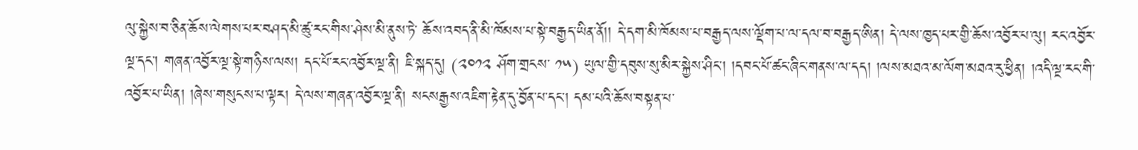ལུ་སྐྱེས་བ་ཅིན་ཆོས་ལེགས་པར་བཤད་མི་ཚུ་རང་གིས་ཤེས་མི་ནུས་ཏེ་ ཆོས་འབད་ནི་མི་ཁོམས་པ་སྟེ་བརྒྱད་ཡིན་ནོ།། དེ་དག་མི་ཁོམས་པ་བརྒྱད་ལས་ལྡོག་པ་ལ་དལ་བ་བརྒྱད་ཨིན། དེ་ལས་ཁྱད་པར་གྱི་ཆོས་འབྱོར་པ་ལུ། རང་འབྱོར་ལྔ་དང་། གཞན་འབྱོར་ལྔ་སྟེ་གཉིས་ལས། དང་པོ་རང་འབྱོར་ལྔ་ནི། ཇི་སྐད་དུ། (༢༠༡༢ ཤོག་གྲངས་ ༡༥) ཡུལ་གྱི་དབུས་སུ་མིར་སྐྱེས་ཤིང་། །དབང་པོ་ཚང་ཞིང་གནས་ལ་དད། །ལས་མཐའ་མ་ལོག་མཐའ་རུ་ཕྱིན། །འདི་ལྔ་རང་གི་འབྱོར་པ་ཡིན། །ཞེས་གསུངས་པ་ལྟར། དེ་ལས་གཞན་འབྱོར་ལྔ་ནི། སངསརྒྱས་འཇིག་རྟེན་དུ་བྱོན་པ་དང་། དམ་པའི་ཆོས་བསྟན་པ་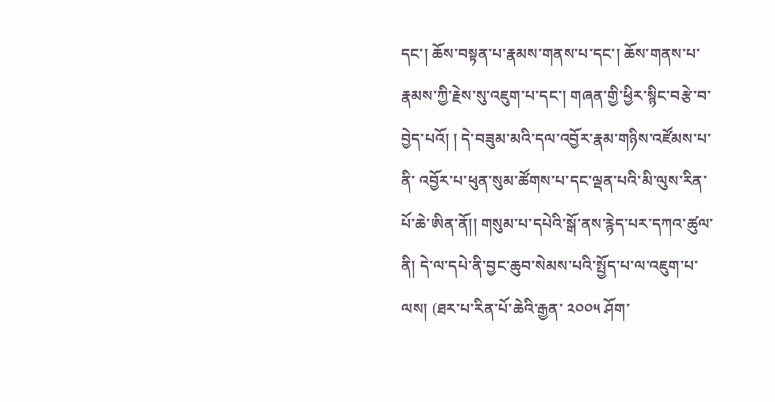དང་། ཆོས་བསྟན་པ་རྣམས་གནས་པ་དང་། ཆོས་གནས་པ་རྣམས་ཀྱི་རྗེས་སུ་འཇུག་པ་དང་། གཞན་གྱི་ཕྱིར་སྙིང་བརྩེ་བ་བྱེད་པའོ། ། དེ་བཟུམ་མའི་དལ་འབྱོར་རྣམ་གཉིས་འཛོམས་པ་ནི་ འབྱོར་པ་ཕུན་སུམ་ཚོགས་པ་དང་ལྡན་པའི་མི་ལུས་རིན་པོ་ཆེ་ཨིན་ནོ།། གསུམ་པ་དཔེའི་སྒོ་ནས་རྙེད་པར་དཀའ་ཚུལ་ནི། དེ་ལ་དཔེ་ནི་བྱང་ཆུབ་སེམས་པའི་སྤྱོད་པ་ལ་འཇུག་པ་ལས། (ཐར་པ་རིན་པོ་ཆེའི་རྒྱན་ ༢༠༠༥ ཤོག་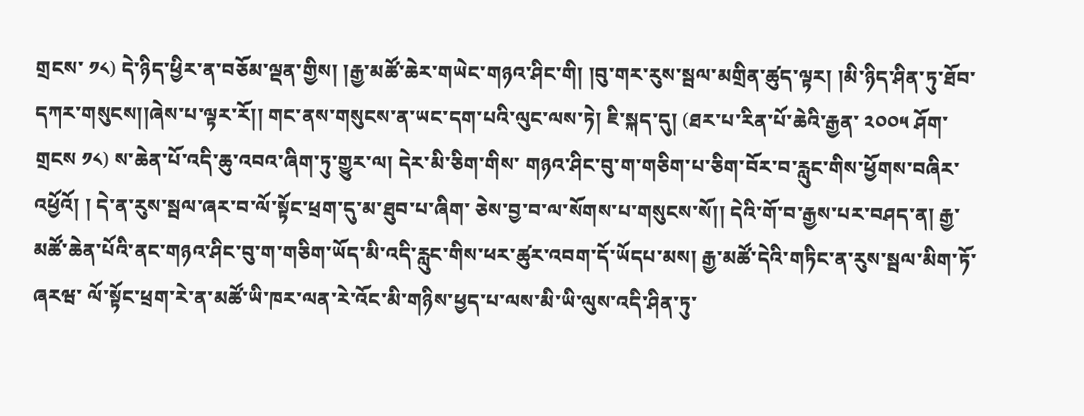གྲངས་ ༡༨) དེ་ཉིད་ཕྱིར་ན་བཅོམ་ལྡན་གྱིས། །རྒྱ་མཚོ་ཆེར་གཡེང་གཉའ་ཤིང་གི། །བུ་གར་རུས་སྦལ་མགྲིན་ཚུད་ལྟར། །མི་ཉིད་ཤིན་ཏུ་ཐོབ་དཀར་གསུངས།།ཞེས་པ་ལྟར་རོ།། གང་ནས་གསུངས་ན་ཡང་དག་པའི་ལུང་ལས་ཏེ། ཇི་སྐད་དུ། (ཐར་པ་རིན་པོ་ཆེའི་རྒྱན་ ༢༠༠༥ ཤོག་གྲངས ༡༨) ས་ཆེན་པོ་འདི་ཆུ་འབའ་ཞིག་ཏུ་གྱུར་ལ། དེར་མི་ཅིག་གིས་ གཉའ་ཤིང་བུ་ག་གཅིག་པ་ཅིག་བོར་བ་རླུང་གིས་ཕྱོགས་བཞིར་འཕྱོའོ། ། དེ་ན་རུས་སྦལ་ཞར་བ་ལོ་སྟོང་ཕྲག་དུ་མ་ཐུབ་པ་ཞིག་ ཅེས་བྱ་བ་ལ་སོགས་པ་གསུངས་སོ།། དེའི་གོ་བ་རྒྱས་པར་བཤད་ན། རྒྱ་མཚོ་ཆེན་པོའི་ནང་གཉའ་ཤིང་བུ་ག་གཅིག་ཡོད་མི་འདི་རླུང་གིས་ཕར་ཚུར་འབག་དོ་ཡོདཔ་མས། རྒྱ་མཚོ་དེའི་གཏིང་ན་རུས་སྦལ་མིག་ཏོ་ཞརཝ་ ལོ་སྟོང་ཕྲག་རེ་ན་མཚོ་ཡི་ཁར་ལན་རེ་འོང་མི་གཉིས་ཕྱད་པ་ལས་མི་ཡི་ལུས་འདི་ཤིན་ཏུ་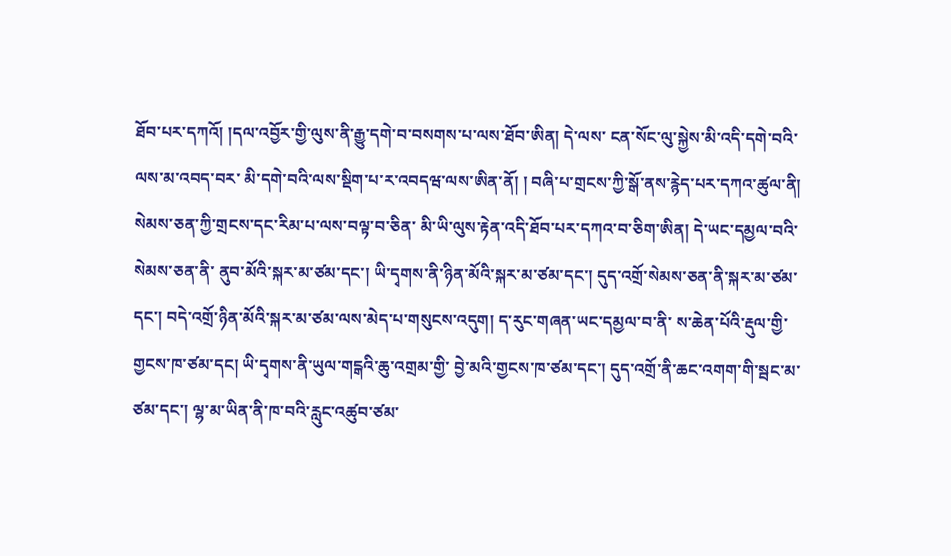ཐོབ་པར་དཀའོ། །དལ་འབྱོར་གྱི་ལུས་ནི་རྒྱུ་དགེ་བ་བསགས་པ་ལས་ཐོབ་ཨིན། དེ་ལས་ ངན་སོང་ལུ་སྐྱེས་མི་འདི་དགེ་བའི་ལས་མ་འབད་བར་ མི་དགེ་བའི་ལས་སྡིག་པ་ར་འབདཝ་ལས་ཨིན་ནོ། ། བཞི་པ་གྲངས་ཀྱི་སྒོ་ནས་རྙེད་པར་དཀའ་ཚུལ་ནི། སེམས་ཅན་ཀྱི་གྲངས་དང་རིམ་པ་ལས་བལྟ་བ་ཅིན་ མི་ཡི་ལུས་རྟེན་འདི་ཐོབ་པར་དཀའ་བ་ཅིག་ཨིན། དེ་ཡང་དམྱལ་བའི་སེམས་ཅན་ནི་ ནུབ་མོའི་སྐར་མ་ཙམ་དང་། ཡི་དྭགས་ནི་ཉིན་མོའི་སྐར་མ་ཙམ་དང་། དུད་འགྲོ་སེམས་ཅན་ནི་སྐར་མ་ཙམ་དང་། བདེ་འགྲོ་ཉིན་མོའི་སྐར་མ་ཙམ་ལས་མེད་པ་གསུངས་འདུག། ད་རུང་གཞན་ཡང་དམྱལ་བ་ནི་ ས་ཆེན་པོའི་རྡུལ་གྱི་གྱངས་ཁ་ཙམ་དང། ཡི་དྭགས་ནི་ཡུལ་གངྒའི་ཆུ་འགྲམ་གྱི་ བྱེ་མའི་གྱངས་ཁ་ཙམ་དང་། དུད་འགྲོ་ནི་ཆང་འགག་གི་སྦང་མ་ཙམ་དང་། ལྷ་མ་ཡིན་ནི་ཁ་བའི་རླུང་འཚུབ་ཙམ་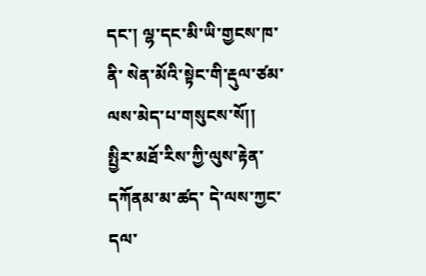དང་། ལྷ་དང་མི་ཡི་གྱངས་ཁ་ནི་ སེན་མོའི་སྟེང་གི་རྡུལ་ཙམ་ལས་མེད་པ་གསུངས་སོ།། སྤྱིར་མཐོ་རིས་ཀྱི་ལུས་རྟེན་དཀོནམ་མ་ཚད་ དེ་ལས་ཀྱང་དལ་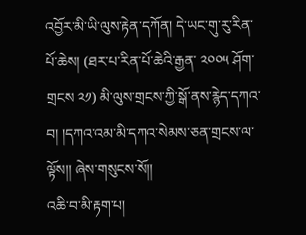འབྱོར་མི་ཡི་ལུས་རྟེན་དཀོན། དེ་ཡང་གུ་རུ་རིན་པོ་ཆེས། (ཐར་པ་རིན་པོ་ཆེའི་རྒྱན་ ༢༠༠༥ ཤོག་གྲངས ༢༡) མི་ལུས་གྲངས་ཀྱི་སྒོ་ནས་རྙེད་དཀའ་བ། །དཀའ་འམ་མི་དཀའ་སེམས་ཅན་གྲངས་ལ་ལྟོས།། ཞེས་གསུངས་སོ།།
འཆི་བ་མི་རྟག་པ།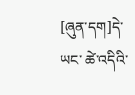[ཞུན་དག]དེ་ཡང་ ཚེ་འདིའི་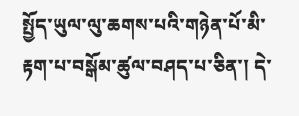སྤྱོད་ཡུལ་ལུ་ཆགས་པའི་གཉེན་པོ་མི་རྟག་པ་བསྒོམ་ཚུལ་བཤད་པ་ཅིན་། དེ་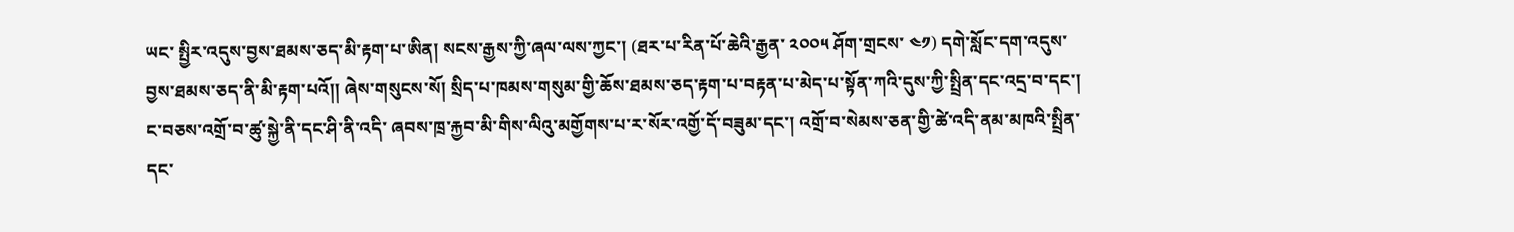ཡང་ སྤྱིར་འདུས་བྱས་ཐམས་ཅད་མི་རྟག་པ་ཨིན། སངས་རྒྱས་ཀྱི་ཞལ་ལས་ཀྱང་། (ཐར་པ་རིན་པོ་ཆེའི་རྒྱན་ ༢༠༠༥ ཤོག་གྲངས་ ༤༡) དགེ་སློང་དག་འདུས་བྱས་ཐམས་ཅད་ནི་མི་རྟག་པའོ།། ཞེས་གསུངས་སོ། སྲིད་པ་ཁམས་གསུམ་གྱི་ཆོས་ཐམས་ཅད་རྟག་པ་བརྟན་པ་མེད་པ་སྟོན་ཀའི་དུས་ཀྱི་སྤྲིན་དང་འདྲ་བ་དང་། ང་བཅས་འགྲོ་བ་ཚུ་སྐྱེ་ནི་དང་ཤི་ནི་འདི་ ཞབས་ཁྲ་རྐྱབ་མི་གིས་ལིའུ་མགྱོགས་པ་ར་སོར་འགྱོ་དོ་བཟུམ་དང་། འགྲོ་བ་སེམས་ཅན་གྱི་ཚེ་འདི་ནམ་མཁའི་སྤྲིན་དང་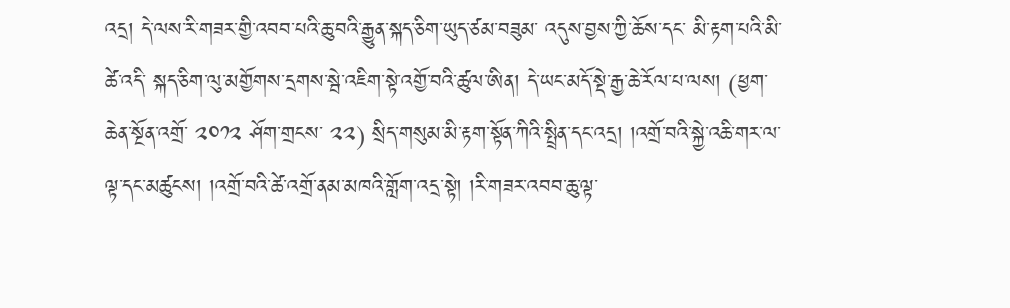འདྲ། དེ་ལས་རི་གཟར་གྱི་འབབ་པའི་ཆུ་བའི་རྒྱུན་སྐད་ཅིག་ཡུད་ཙམ་བཟུམ་ འདུས་བྱས་ཀྱི་ཆོས་དང་ མི་རྟག་པའི་མི་ཚེ་འདི་ སྐད་ཅིག་ལུ་མགྱོགས་དྲགས་སྦེ་འཇིག་སྟེ་འགྱོ་བའི་ཚུལ་ཨིན། དེ་ཡང་མདོ་སྡེ་རྒྱ་ཆེ་རོལ་པ་ལས། (ཕྱག་ཆེན་སྔོན་འགྲོ་ ༢༠༡༢ ཤོག་གྲངས་ ༢༢) སྲིད་གསུམ་མི་རྟག་སྟོན་ཀིའི་སྤྲིན་དང་འདྲ། །འགྲོ་བའི་སྐྱེ་འཆི་གར་ལ་ལྟ་དང་མཚུངས། །འགྲོ་བའི་ཚེ་འགྲོ་ནམ་མཁའི་གློག་འདྲ་སྟེ། །རི་གཟར་འབབ་ཆུ་ལྟ་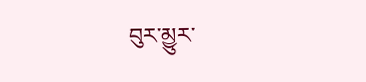བུར་མྱུར་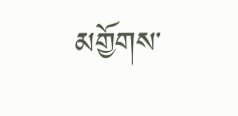མགྱོགས་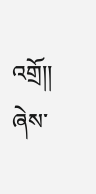འགྲོ།། ཞེས་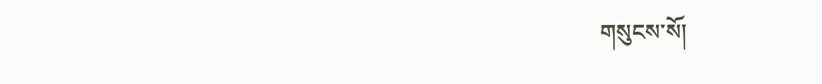གསུངས་སོ།